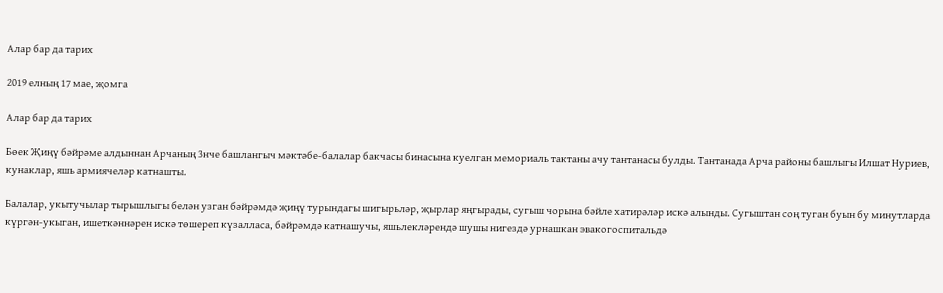Алар бар да тарих

2019 елның 17 мае, җомга

Алар бар да тарих

Бөек Җиңү бәйрәме алдыннан Арчаның 3нче башлангыч мәктәбе-балалар бакчасы бинасына куелган мемориаль тактаны ачу тантанасы булды. Тантанада Арча районы башлыгы Илшат Нуриев, кунаклар, яшь армиячеләр катнашты.

Балалар, укытучылар тырышлыгы белән узган бәйрәмдә җиңү турындагы шигырьләр, җырлар яңгырады, сугыш чорына бәйле хатирәләр искә алынды. Сугыштан соң туган буын бу минутларда күргән-укыган, ишеткәннәрен искә төшереп күзалласа, бәйрәмдә катнашучы, яшьлекләрендә шушы нигездә урнашкан эвакогоспитальдә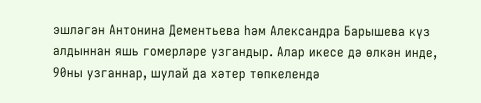эшләгән Антонина Дементьева һәм Александра Барышева күз алдыннан яшь гомерләре узгандыр. Алар икесе дә өлкән инде, 90ны узганнар, шулай да хәтер төпкелендә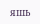яшь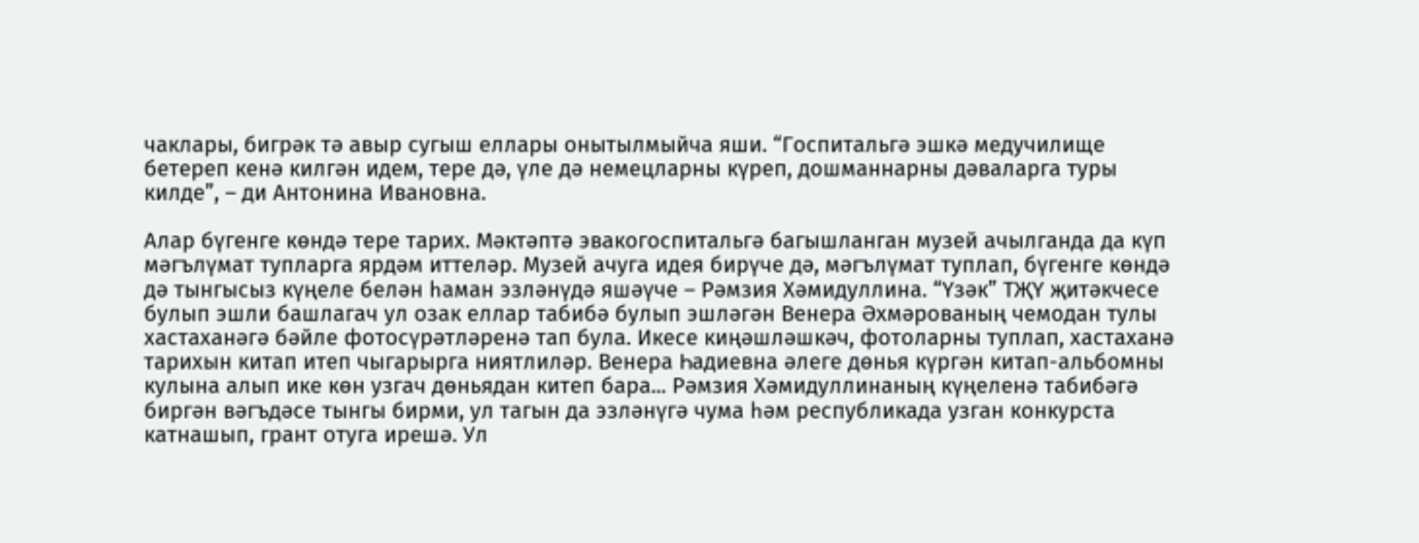чаклары, бигрәк тә авыр сугыш еллары онытылмыйча яши. “Госпитальгә эшкә медучилище бетереп кенә килгән идем, тере дә, үле дә немецларны күреп, дошманнарны дәваларга туры килде”, – ди Антонина Ивановна.

Алар бүгенге көндә тере тарих. Мәктәптә эвакогоспитальгә багышланган музей ачылганда да күп мәгълүмат тупларга ярдәм иттеләр. Музей ачуга идея бирүче дә, мәгълүмат туплап, бүгенге көндә дә тынгысыз күңеле белән һаман эзләнүдә яшәүче – Рәмзия Хәмидуллина. “Үзәк” ТҖҮ җитәкчесе булып эшли башлагач ул озак еллар табибә булып эшләгән Венера Әхмәрованың чемодан тулы хастаханәгә бәйле фотосүрәтләренә тап була. Икесе киңәшләшкәч, фотоларны туплап, хастаханә тарихын китап итеп чыгарырга ниятлиләр. Венера Һадиевна әлеге дөнья күргән китап-альбомны кулына алып ике көн узгач дөньядан китеп бара... Рәмзия Хәмидуллинаның күңеленә табибәгә биргән вәгъдәсе тынгы бирми, ул тагын да эзләнүгә чума һәм республикада узган конкурста катнашып, грант отуга ирешә. Ул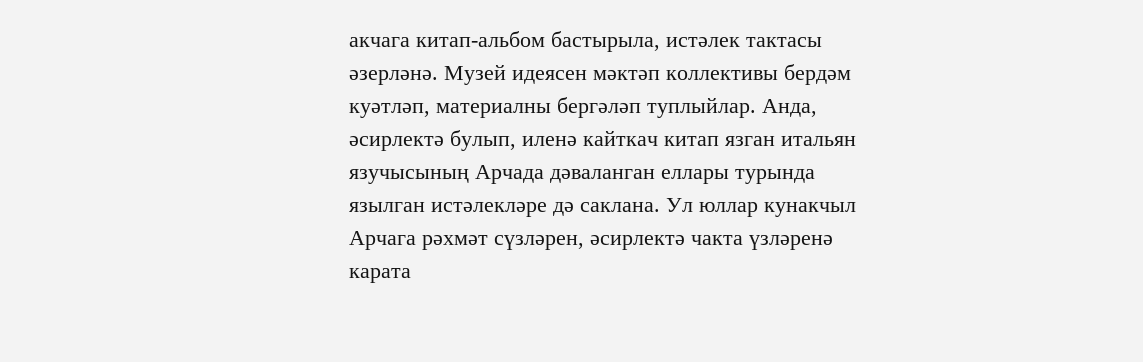акчага китап-альбом бастырыла, истәлек тактасы әзерләнә. Музей идеясен мәктәп коллективы бердәм куәтләп, материалны бергәләп туплыйлар. Анда, әсирлектә булып, иленә кайткач китап язган итальян язучысының Арчада дәваланган еллары турында язылган истәлекләре дә саклана. Ул юллар кунакчыл Арчага рәхмәт сүзләрен, әсирлектә чакта үзләренә карата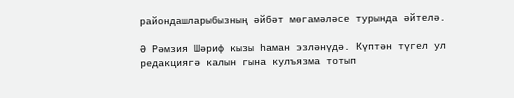райондашларыбызның әйбәт мөгамәләсе турында әйтелә.

Ә Рәмзия Шәриф кызы һаман эзләнүдә. Күптән түгел ул редакциягә калын гына кулъязма тотып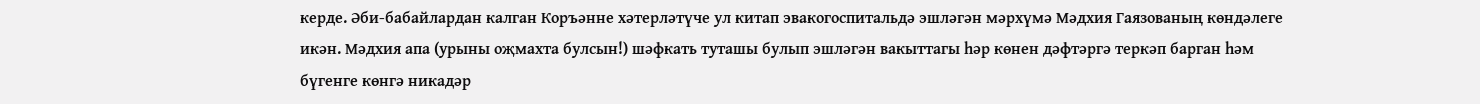керде. Әби-бабайлардан калган Коръәнне хәтерләтүче ул китап эвакогоспитальдә эшләгән мәрхүмә Мәдхия Гаязованың көндәлеге икән. Мәдхия апа (урыны оҗмахта булсын!) шәфкать туташы булып эшләгән вакыттагы һәр көнен дәфтәргә теркәп барган һәм бүгенге көнгә никадәр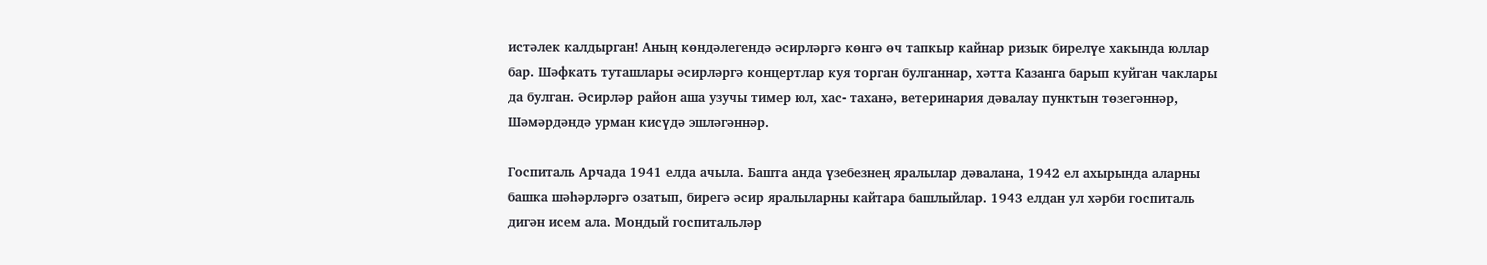истәлек калдырган! Аның көндәлегендә әсирләргә көнгә өч тапкыр кайнар ризык бирелүе хакында юллар бар. Шәфкать туташлары әсирләргә концертлар куя торган булганнар, хәтта Казанга барып куйган чаклары да булган. Әсирләр район аша узучы тимер юл, хас- таханә, ветеринария дәвалау пунктын төзегәннәр, Шәмәрдәндә урман кисүдә эшләгәннәр.

Госпиталь Арчада 1941 елда ачыла. Башта анда үзебезнең яралылар дәвалана, 1942 ел ахырында аларны башка шәһәрләргә озатып, бирегә әсир яралыларны кайтара башлыйлар. 1943 елдан ул хәрби госпиталь дигән исем ала. Мондый госпитальләр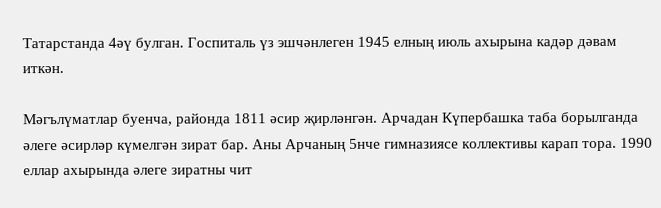Татарстанда 4әү булган. Госпиталь үз эшчәнлеген 1945 елның июль ахырына кадәр дәвам иткән.

Мәгълүматлар буенча, районда 1811 әсир җирләнгән. Арчадан Күпербашка таба борылганда әлеге әсирләр күмелгән зират бар. Аны Арчаның 5нче гимназиясе коллективы карап тора. 1990 еллар ахырында әлеге зиратны чит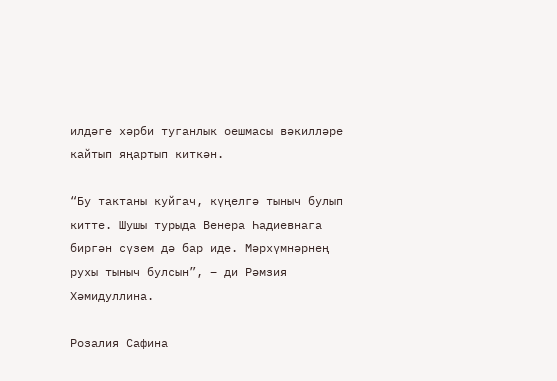илдәге хәрби туганлык оешмасы вәкилләре кайтып яңартып киткән.

“Бу тактаны куйгач, күңелгә тыныч булып китте. Шушы турыда Венера Һадиевнага биргән сүзем дә бар иде. Мәрхүмнәрнең рухы тыныч булсын”, – ди Рәмзия Хәмидуллина.

Розалия Сафина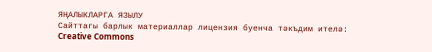ЯҢАЛЫКЛАРГА ЯЗЫЛУ
Сайттагы барлык материаллар лицензия буенча тәкъдим ителә:
Creative Commons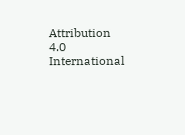Attribution 4.0 International